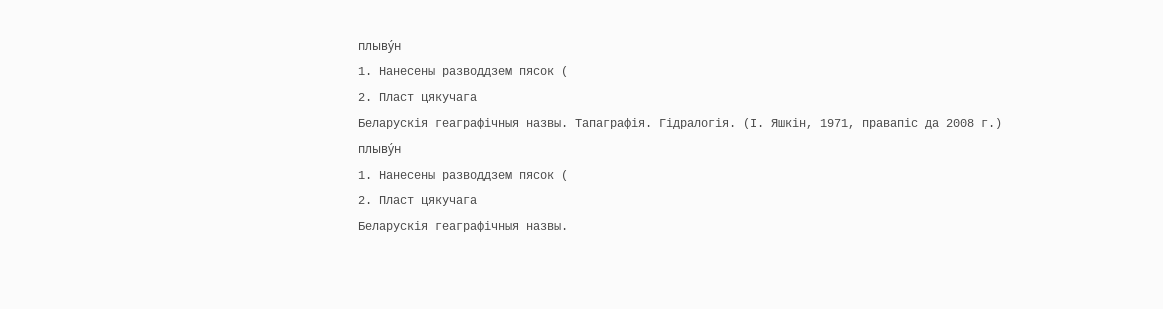плыву́н
1. Нанесены разводдзем пясок (
2. Пласт цякучага
Беларускія геаграфічныя назвы. Тапаграфія. Гідралогія. (І. Яшкін, 1971, правапіс да 2008 г.)
плыву́н
1. Нанесены разводдзем пясок (
2. Пласт цякучага
Беларускія геаграфічныя назвы.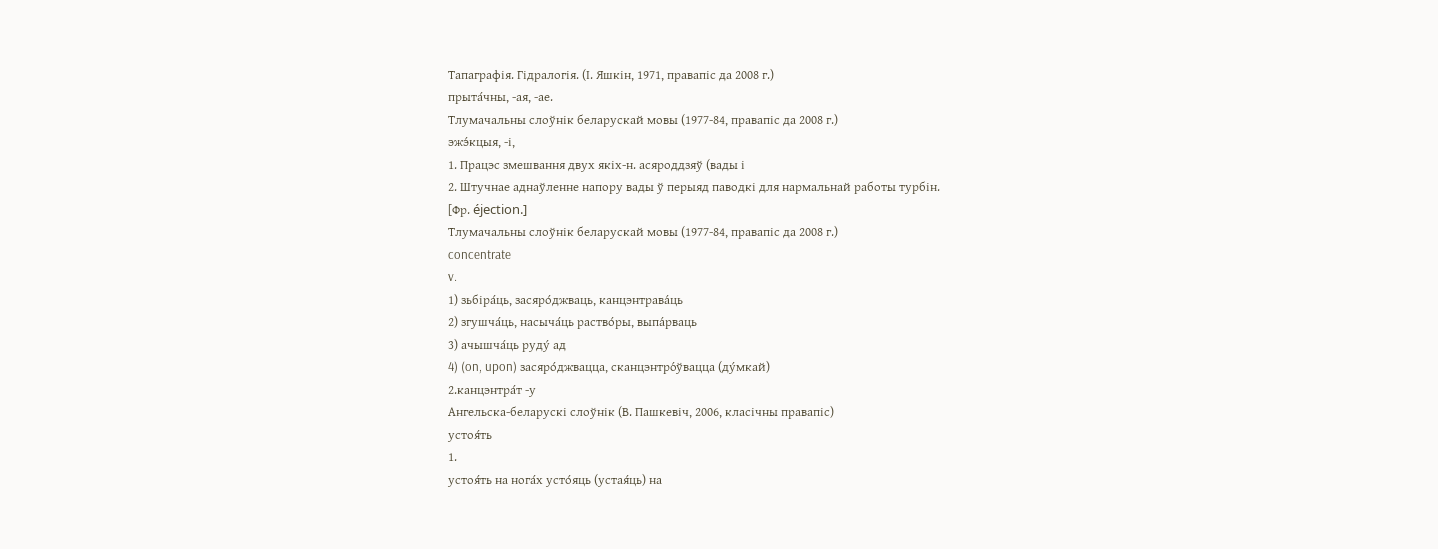Тапаграфія. Гідралогія. (І. Яшкін, 1971, правапіс да 2008 г.)
прыта́чны, ‑ая, ‑ае.
Тлумачальны слоўнік беларускай мовы (1977-84, правапіс да 2008 г.)
эжэ́кцыя, ‑і,
1. Працэс змешвання двух якіх‑н. асяроддзяў (вады і
2. Штучнае аднаўленне напору вады ў перыяд паводкі для нармальнай работы турбін.
[Фр. éjection.]
Тлумачальны слоўнік беларускай мовы (1977-84, правапіс да 2008 г.)
concentrate
v.
1) зьбіра́ць, засяро́джваць, канцэнтрава́ць
2) згушча́ць, насыча́ць раство́ры, выпа́рваць
3) ачышча́ць руду́ ад
4) (on, upon) засяро́джвацца, сканцэнтро́ўвацца (ду́мкай)
2.канцэнтра́т -у
Ангельска-беларускі слоўнік (В. Пашкевіч, 2006, класічны правапіс)
устоя́ть
1.
устоя́ть на нога́х усто́яць (устая́ць) на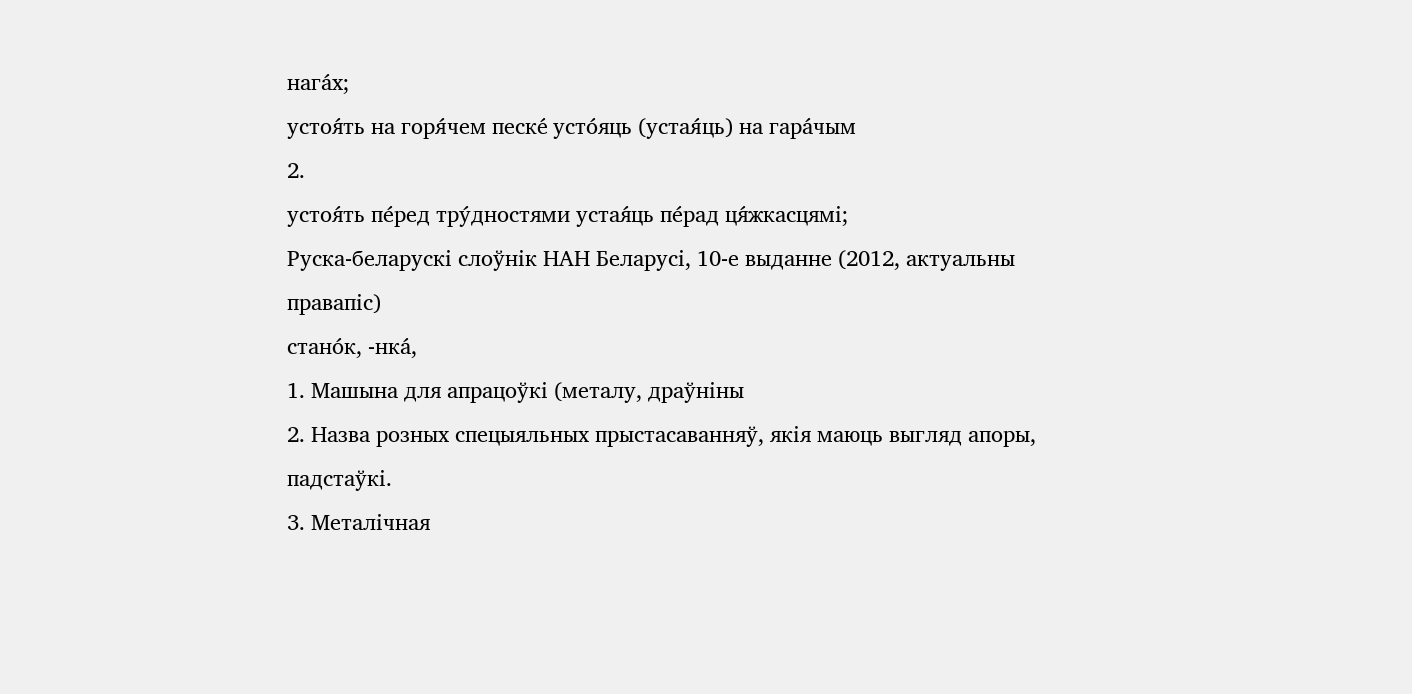нага́х;
устоя́ть на горя́чем песке́ усто́яць (устая́ць) на гара́чым
2.
устоя́ть пе́ред тру́дностями устая́ць пе́рад ця́жкасцямі;
Руска-беларускі слоўнік НАН Беларусі, 10-е выданне (2012, актуальны правапіс)
стано́к, -нка́,
1. Машына для апрацоўкі (металу, драўніны
2. Назва розных спецыяльных прыстасаванняў, якія маюць выгляд апоры, падстаўкі.
3. Металічная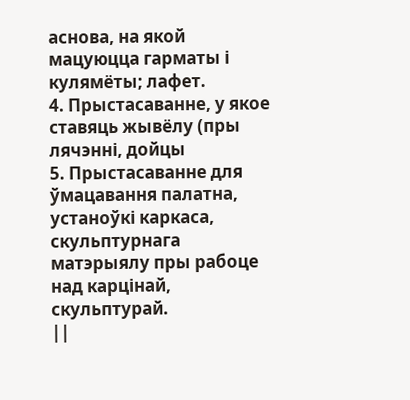аснова, на якой мацуюцца гарматы і кулямёты; лафет.
4. Прыстасаванне, у якое ставяць жывёлу (пры лячэнні, дойцы
5. Прыстасаванне для ўмацавання палатна, устаноўкі каркаса, скульптурнага матэрыялу пры рабоце над карцінай, скульптурай.
||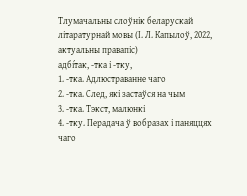Тлумачальны слоўнік беларускай літаратурнай мовы (І. Л. Капылоў, 2022, актуальны правапіс)
адбі́так, -тка і -тку,
1. -тка. Адлюстраванне чаго
2. -тка. След, які застаўся на чым
3. -тка. Тэкст, малюнкі
4. -тку. Перадача ў вобразах і паняццях чаго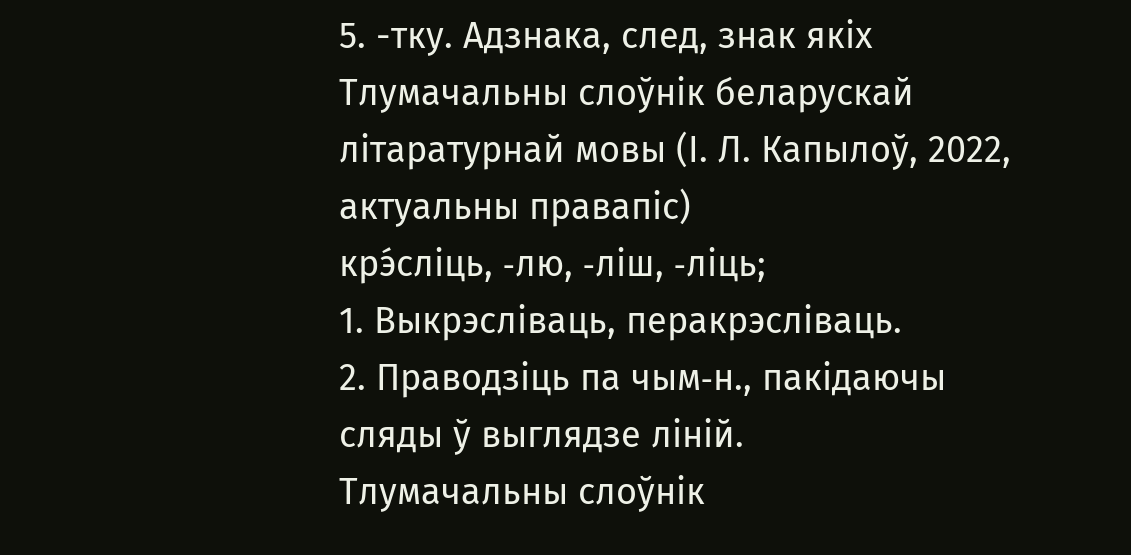5. -тку. Адзнака, след, знак якіх
Тлумачальны слоўнік беларускай літаратурнай мовы (І. Л. Капылоў, 2022, актуальны правапіс)
крэ́сліць, ‑лю, ‑ліш, ‑ліць;
1. Выкрэсліваць, перакрэсліваць.
2. Праводзіць па чым‑н., пакідаючы сляды ў выглядзе ліній.
Тлумачальны слоўнік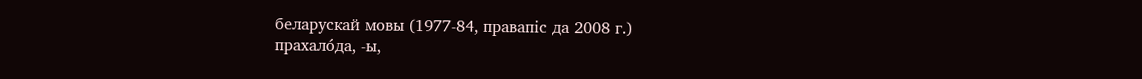беларускай мовы (1977-84, правапіс да 2008 г.)
прахало́да, ‑ы,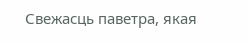Свежасць паветра, якая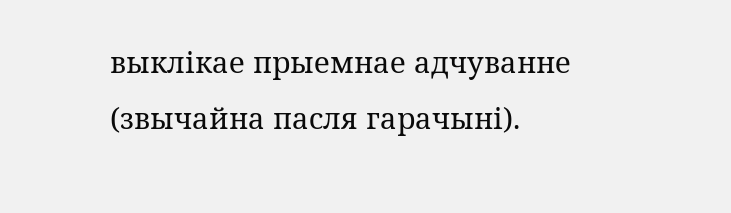выклікае прыемнае адчуванне (звычайна пасля гарачыні).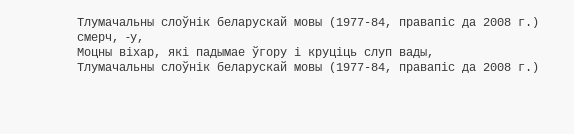Тлумачальны слоўнік беларускай мовы (1977-84, правапіс да 2008 г.)
смерч, ‑у,
Моцны віхар, які падымае ўгору і круціць слуп вады,
Тлумачальны слоўнік беларускай мовы (1977-84, правапіс да 2008 г.)